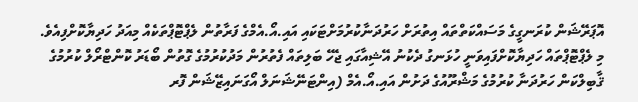އޮޕަރޭޝަން ކުރަނގީގެ މަސައްކަތްތައް އިތުރަށް ހަރުދަނާކުރުމަށްޓަކައި އައި.އޯ.އެމްގެ ފަރާތުން ލެޕްޓޮޕްތަކެއް މިއަދު ހަދިޔާކޮށްފިއެވެ.
މި ލެޕްޓޮޕްތައް ހަދިޔާކޮށްފައިވަނީ ހުޅަނގު ދެކުނު އޭޝިއާގައި ޖެހޭ ބަލިތައް ފެތުރުން މަދުކުރުމުގެ ގޮތުން ބޯޑަރު ކޮންޓްރޯލް ކުރުމުގެ ޤާބިލްކަން ހަރުދަނާ ކުރުމުގެ މަޝްރޫއުގެ ދަށުން އައި.އޯ.އެމް (އިންޓަނޭޝަނަލް އޯގަނައިޒޭޝަން ފޮރ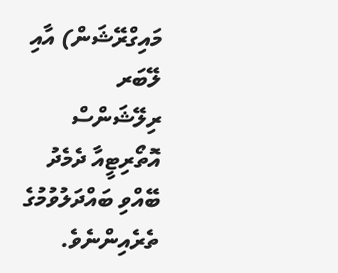މައިގްރޭޝަން) އާއި ލޭބަރ ރިލޭޝަންސް އޮތޯރިޓީއާ ދެމެދު ބޭއްވި ބައްދަލުވުމުގެ ތެރެއިންނެވެ.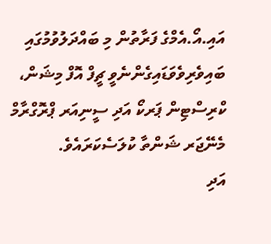އައި.އޯ.އެމްގެ ފަރާތުން މި ބައްދަލުވުމުގައި ބައިވެރިވެވަޑައިގެންނެވީ ޗީފް އޮފް މިޝަން، ކްރިސްޓިން ޕަރކޯ އަދި ސީނިއަރ ޕްރޮގްރާމް މެނޭޖަރ ޝަންތާ ކުލަސެކަރައެވެ.
އަދި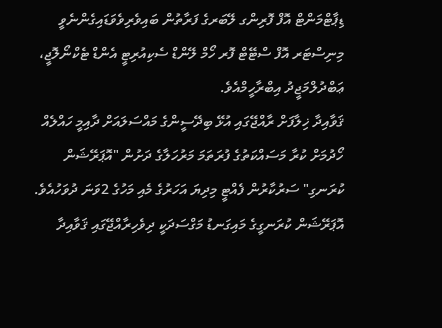ޑިޕާޓްމަންޓް އޮފް ފޮރިންގ ލޭބަރގެ ފަރާތުން ބައިވެރިވެވަޑައިގެންނެވީ މިނިސްޓަރ އޮފް ސްޓޭޓް ފޮރ ހޯމް ލޭންޑް ސެކިއުރިޓީ އެންޑް ޓެކްނޯލޮޖީ، ޢަބްދުލްމަޖީދު އިބްރާހީމްއެވެ.
ޤަވާއިދާ ޚިލާފަށް ރާއްޖޭގައި އުޅޭ ބިދޭސީންގެ މައްސަލައަށް ދާއިމީ ހައްލެއް ހޯދުމަށް ކުރާ މަސައްކަތުގެ ފުރަތަމަ މަރުހަލާގެ ދަށުން "އޮޕަރޭޝަން ކުރަނގި" ސަރުކާރުން ފެއްޓީ މިދިޔަ އަހަރުގެ މެއި މަހުގެ 2ވަނަ ދުވަހުއެވެ.
އޮޕަރޭޝަން ކުރަނގީގެ މައިގަނޑު މަގްސަދަކީ ދިވެހިރާއްޖޭގައި ޤަވާއިދާ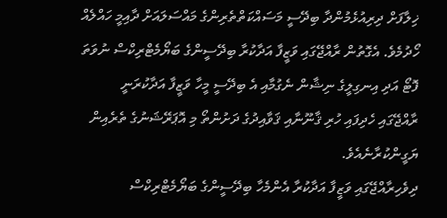ޚިލާފަށް ދިރިއުޅެމުންދާ ބިދޭސީ މަސައްކަތްތެރިންގެ މައްސަލައަށް ދާއިމީ ހައްލެއް ހޯދުމެވެ. އެގޮތުން ރާއްޖޭގައި ވަޒީފާ އަދާކުރާ ބިދޭސީންގެ ބަޔޯމެޓްރިކްސް ނުވަތަ ފޮޓޯ އަދި އިނގިލީގެ ނިޝާން ނެގުމާއި އެ ބިދޭސީ މީހާ ވަޒީފާ އަދާކުރަނީ ރާއްޖޭގައި ހެދިފައި ހުރި ޤާނޫނާއި ޤަވާއިދުގެ ދަށުންތޯ މި އޮޕަރޭޝަނުގެ ތެރެއިން ޔަގީންކުރާނެއެވެ.
ދިވެހިރާއްޖޭގައި ވަޒީފާ އަދާކުރާ އެންމެހާ ބިދޭސީންގެ ބަޔޯމެޓްރިކްސް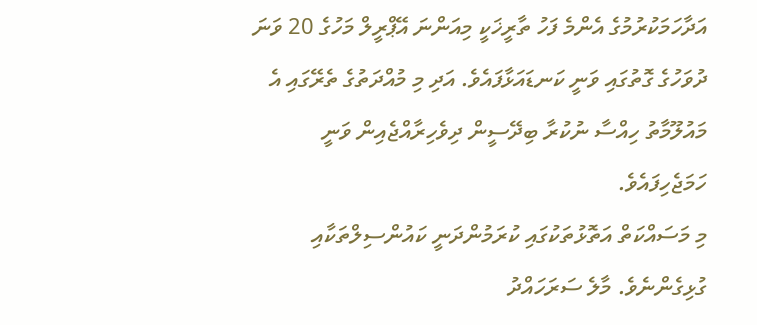އަދާހަމަކުރުމުގެ އެންމެ ފަހު ތާރީޚަކީ މިއަންނަ އޭޕްރީލް މަހުގެ 20 ވަނަ ދުވަހުގެ ގޮތުގައި ވަނީ ކަނޑައަޅާފައެވެ. އަދި މި މުއްދަތުގެ ތެރޭގައި އެ މައުލޫމާތު ހިއްސާ ނުކުރާ ބިދޭސީން ދިވެހިރާއްޖެއިން ވަނީ ހަމަޖެހިފައެވެ.
މި މަސައްކަތް އަތޮޅުތަކުގައި ކުރަމުންދަނީ ކައުންސިލްތަކާއި ގުޅިގެންނެވެ. މާލެ ސަރަހައްދު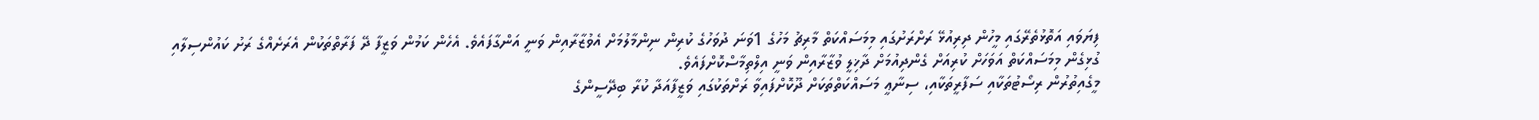ފިޔަވައި އަތޮޅުތެރޭގައި މީހުން ދިރިއުޅޭ ރަށްރަށުގައި މިމަސައްކަތް މާރިޗު މަހުގެ 1ވަނަ ދުވަހުގެ ކުރިން ނިންމާލުމަށް އެވުޒާރާއިން ވަނީ އަންގާފައެވެ. އެހެން ކަމުން ވަޒީފާ ދޭ ފަރާތްތަކުން އެރަށެއްގެ ރަށު ކައުންސިލާއި ގުޅިގެން މިމަސައްކަތް އަވަހަށް ކުރިއަށް ގެންދިއުމަށް ދާޚިލީ ވުޒާރާއިން ވަނީ އިލްތިމާސްކޮށްފައެވެ.
މީގެއިތުރުން ރިސޯޓުތަކާއި ސަފާރީތަކާއި، ސިނާޢީ މަސައްކަތްތަކަށް ދޫކޮށްފައިވާ ރަށްތަކުގައި ވަޒީފާއަދާ ކުރާ ބިދޭސީންގެ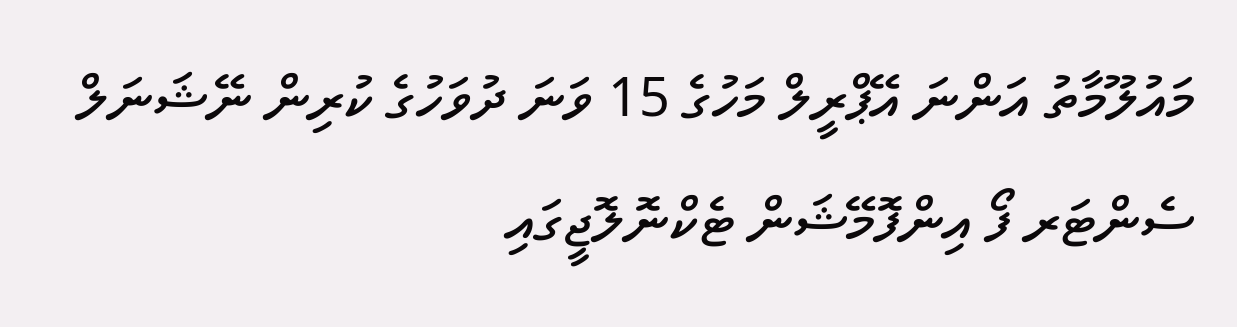މައުލޫމާތު އަންނަ އޭޕްރީލް މަހުގެ 15 ވަނަ ދުވަހުގެ ކުރިން ނޭޝަނަލް ސެންޓަރ ފޯ އިންފޮމޭޝަން ޓެކްނޮލޮޖީގައި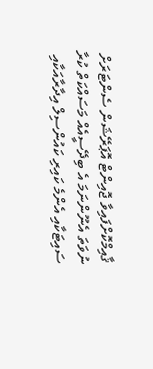ޤާއިމްކޮށްފައިވާ ޖޮއިންޓް އޮޕަރޭޝަން ސެންޓަރަށް ނުވަތަ އެނޫންނަމަ އެ ބިދޭސީއެއް މަސައްކަތް ކުރާ ސައިޓަކާއި އެންމެ ކައިރި ކައުންސިލް އިދާރާއަކާއި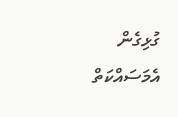ގުޅިގެން އެމަސައްކަތް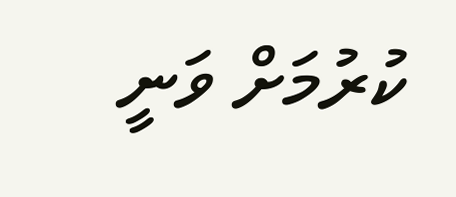ކުރުމަށް ވަނީ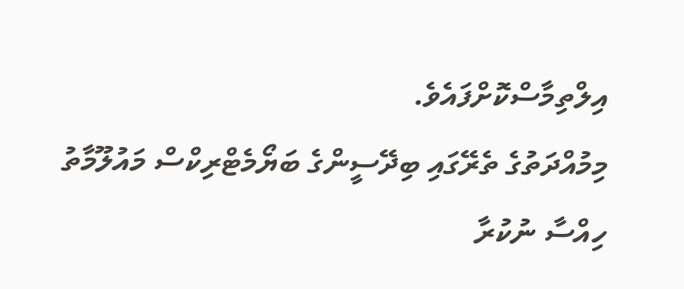އިލްތިމާސްކޮށްފައެވެ.
މިމުއްދަތުގެ ތެރޭގައި ބިދޭސީންގެ ބަޔޯމެޓްރިކްސް މައުލޫމާތު ހިއްސާ ނުކުރާ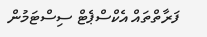ފަރާތްތައް އެކްސްޕެޓް ސިސްޓަމުން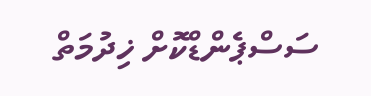ސަސްޕެންޑްކޮށް ޚިދުމަތް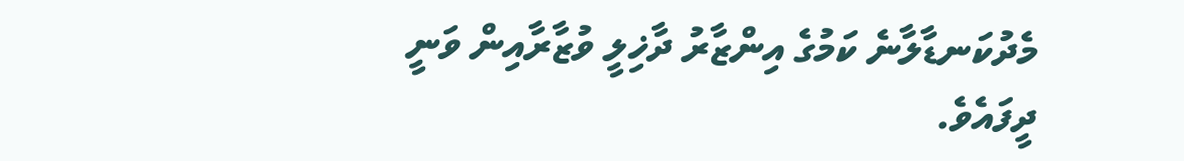މެދުކަނޑާލާނެ ކަމުގެ އިންޒާރު ދާޚިލީ ވުޒާރާއިން ވަނީ ދީފައެވެ.